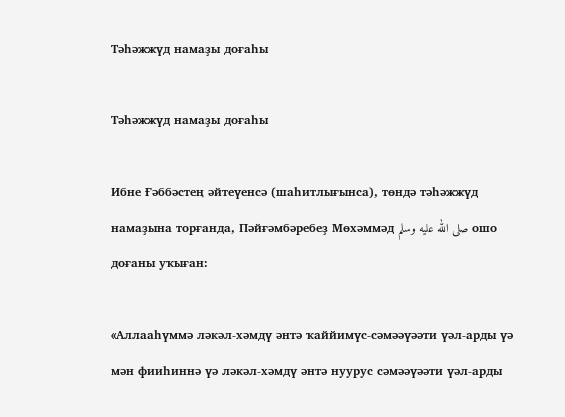Тәһәжжүд намаҙы доғаһы

Тәһәжжүд намаҙы доғаһы

Ибне Ғәббәстең әйтеүенсә (шаһитлығынса), төндә тәһәжжүд намаҙына торғанда, Пәйғәмбәребеҙ Мөхәммәд صلى الله عليه وسلم ошо доғаны уҡыған:

«Аллааһүммә ләкәл-хәмдү әнтә ҡаййимүс-сәмәәүәәти үәл-арды үә мән фииһиннә үә ләкәл-хәмдү әнтә нуурус сәмәәүәәти үәл-арды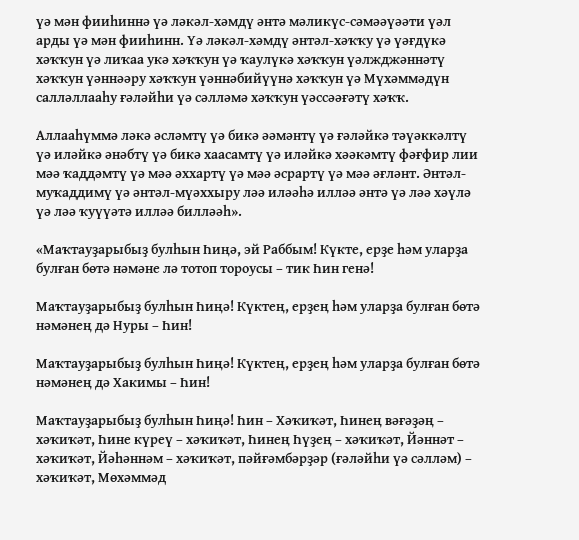үә мән фииһиннә үә ләкәл-хәмдү әнтә мәликүс-сәмәәүәәти үәл арды үә мән фииһинн. Үә ләкәл-хәмдү әнтәл-хәҡҡу үә үәғдүкә хәҡҡун үә лиҡаа укә хәҡҡун үә ҡаулүкә хәҡҡун үәлжджәннәтү хәҡҡун үәннәәру хәҡҡун үәннәбийүүнә хәҡҡун үә Мүхәммәдүн салләллааһу ғәләйһи үә сәлләмә хәҡҡун үәссәәғәтү хәҡҡ.

Аллааһүммә ләкә әсләмтү үә бикә әәмәнтү үә ғәләйкә тәүәккәлтү үә иләйкә әнәбтү үә бикә хаасамтү үә иләйкә хәәкәмтү фәғфир лии мәә ҡаддәмтү үә мәә әххартү үә мәә әсрартү үә мәә әғләнт. Әнтәл-муҡаддимү үә әнтәл-мүәххыру ләә иләәһә илләә әнтә үә ләә хәүлә үә ләә ҡуүүәтә илләә билләәһ».

«Маҡтауҙарыбыҙ булһын Һиңә, эй Раббым! Күкте, ерҙе һәм уларҙа булған бөтә нәмәне лә тотоп тороусы – тик Һин генә!

Маҡтауҙарыбыҙ булһын Һиңә! Күктең, ерҙең һәм уларҙа булған бөтә нәмәнең дә Нуры – Һин!

Маҡтауҙарыбыҙ булһын Һиңә! Күктең, ерҙең һәм уларҙа булған бөтә нәмәнең дә Хакимы – Һин!

Маҡтауҙарыбыҙ булһын Һиңә! Һин – Хәҡиҡәт, Һинең вәғәҙәң – хәҡиҡәт, Һине күреү – хәҡиҡәт, Һинең Һүҙең – хәҡиҡәт, Йәннәт – хәҡиҡәт, Йәһәннәм – хәҡиҡәт, пәйғәмбәрҙәр (ғәләйһи үә сәлләм) – хәҡиҡәт, Мөхәммәд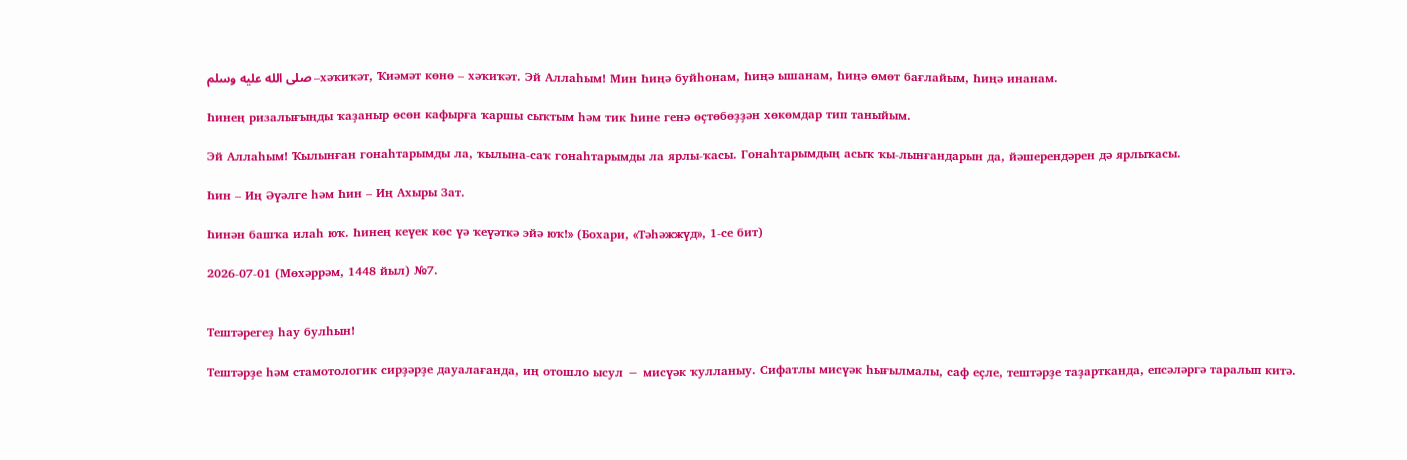صلى الله عليه وسلم –хәҡиҡәт, Ҡиәмәт көнө – хәҡиҡәт. Эй Аллаһым! Мин Һиңә буйһонам, Һиңә ышанам, Һиңә өмөт бағлайым, Һиңә инанам.

Һинең ризалығыңды ҡаҙаныр өсөн кафырға ҡаршы сыҡтым һәм тик Һине генә өҫтөбөҙҙән хөкөмдар тип таныйым.

Эй Аллаһым! Ҡылынған гонаһтарымды ла, ҡылына-саҡ гонаһтарымды ла ярлы-ҡасы. Гонаһтарымдың асыҡ ҡы-лынғандарын да, йәшерендәрен дә ярлыҡасы.

Һин – Иң Әүәлге һәм Һин – Иң Ахыры Зат.

Һинән башҡа илаһ юҡ. Һинең кеүек көс үә ҡеүәткә эйә юҡ!» (Бохари, «Тәһәжжүд», 1-се бит)

2026-07-01 (Мөхәррәм, 1448 йыл) №7.


Тештәрегеҙ һау булһын!

Тештәрҙе һәм стамотологик сирҙәрҙе дауалағанда, иң отошло ысул − мисүәк ҡулланыу. Сифатлы мисүәк һығылмалы, саф еҫле, тештәрҙе таҙартканда, епсәләргә таралып китә.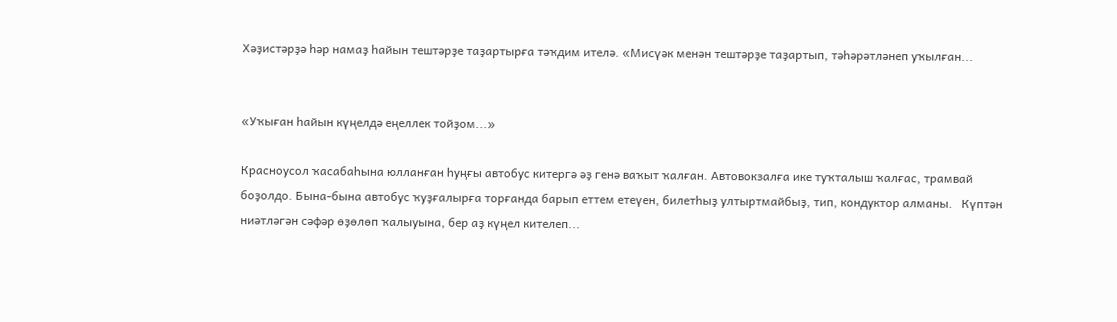Хәҙистәрҙә һәр намаҙ һайын тештәрҙе таҙартырға тәҡдим ителә. «Мисүәк менән тештәрҙе таҙартып, тәһәрәтләнеп уҡылған...


«Уҡыған һайын күңелдә еңеллек тойҙом...»

Красноусол ҡасабаһына юлланған һуңғы автобус китергә әҙ генә ваҡыт ҡалған. Автовокзалға ике туҡталыш ҡалғас, трамвай боҙолдо. Бына-бына автобус ҡуҙғалырға торғанда барып еттем етеүен, билетһыҙ ултыртмайбыҙ, тип, кондуктор алманы.   Күптән ниәтләгән сәфәр өҙөлөп ҡалыуына, бер аҙ күңел кителеп...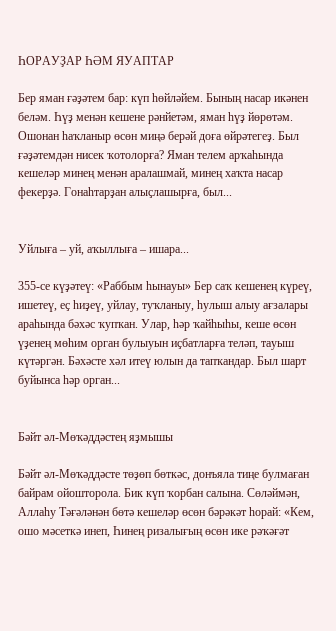ҺОРАУҘАР ҺӘМ ЯУАПТАР

Бер яман ғәҙәтем бар: күп һөйләйем. Бының насар икәнен беләм. Һүҙ менән кешене рәнйетәм, яман һүҙ йөрөтәм. Ошонан һаҡланыр өсөн миңә берәй доға өйрәтегеҙ. Был ғәҙәтемдән нисек ҡотолорға? Яман телем арҡаһында кешеләр минең менән аралашмай, минең хаҡта насар фекерҙә. Гонаһтарҙан алыҫлашырға, был...


Уйлыға – уй, аҡыллыға – ишара...

355-се күҙәтеү: «Раббым һынауы» Бер саҡ кешенең күреү, ишетеү, еҫ һиҙеү, уйлау, туҡланыу, һулыш алыу ағзалары араһында бәхәс ҡупҡан. Улар, һәр ҡайһыһы, кеше өсөн үҙенең мөһим орган булыуын иҫбатларға теләп, тауыш күтәргән. Бәхәсте хәл итеү юлын да тапҡандар. Был шарт буйынса һәр орган...


Бәйт әл-Мөҡәддәстең яҙмышы

Бәйт әл-Мөҡәддәсте төҙөп бөткәс, донъяла тиңе булмаған байрам ойошторола. Бик күп ҡорбан салына. Сөләймән, Аллаһу Тәғәләнән бөтә кешеләр өсөн бәрәкәт һорай: «Кем, ошо мәсеткә инеп, Һинең ризалығың өсөн ике рәҡәғәт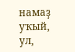намаҙ уҡый, ул,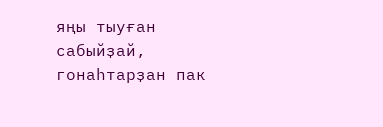яңы тыуған сабыйҙай, гонаһтарҙан пак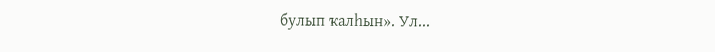булып ҡалһын». Ул...